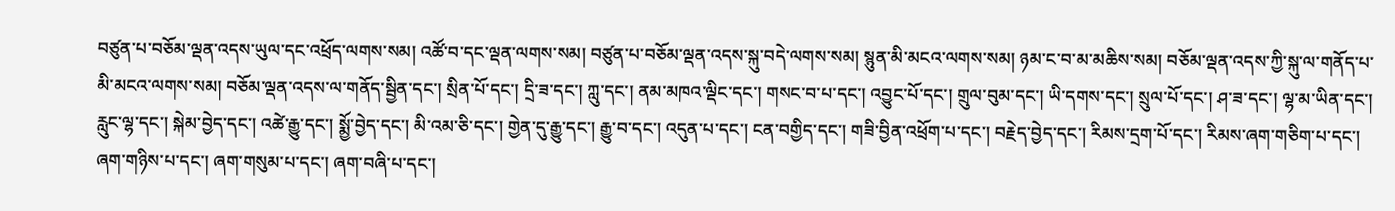བཙུན་པ་བཅོམ་ལྡན་འདས་ཡུལ་དང་འཕྲོད་ལགས་སམ། འཚོ་བ་དང་ལྡན་ལགས་སམ། བཙུན་པ་བཅོམ་ལྡན་འདས་སྐུ་བདེ་ལགས་སམ། སྙུན་མི་མངའ་ལགས་སམ། ཉམ་ང་བ་མ་མཆིས་སམ། བཅོམ་ལྡན་འདས་ཀྱི་སྐུ་ལ་གནོད་པ་མི་མངའ་ལགས་སམ། བཅོམ་ལྡན་འདས་ལ་གནོད་སྦྱིན་དང་། སྲིན་པོ་དང་། དྲི་ཟ་དང་། ཀླུ་དང་། ནམ་མཁའ་ལྡིང་དང་། གསང་བ་པ་དང་། འབྱུང་པོ་དང་། གྲུལ་བུམ་དང་། ཡི་དགས་དང་། སྲུལ་པོ་དང་། ཤ་ཟ་དང་། ལྷ་མ་ཡིན་དང་། རླུང་ལྷ་དང་། སྐེམ་བྱེད་དང་། འཚེ་རྒྱུ་དང་། སྨྱོ་བྱེད་དང་། མི་འམ་ཅི་དང་། གྱེན་དུ་རྒྱུ་དང་། རྒྱུ་བ་དང་། འདུན་པ་དང་། ངན་བགྱིད་དང་། གཟི་བྱིན་འཕྲོག་པ་དང་། བརྗེད་བྱེད་དང་། རིམས་དྲག་པོ་དང་། རིམས་ཞག་གཅིག་པ་དང་། ཞག་གཉིས་པ་དང་། ཞག་གསུམ་པ་དང་། ཞག་བཞི་པ་དང་།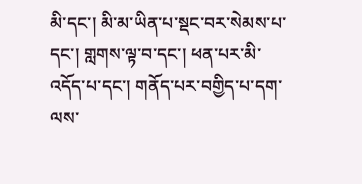མི་དང་། མི་མ་ཡིན་པ་སྡང་བར་སེམས་པ་དང་། གླགས་ལྟ་བ་དང་། ཕན་པར་མི་འདོད་པ་དང་། གནོད་པར་བགྱིད་པ་དག་ལས་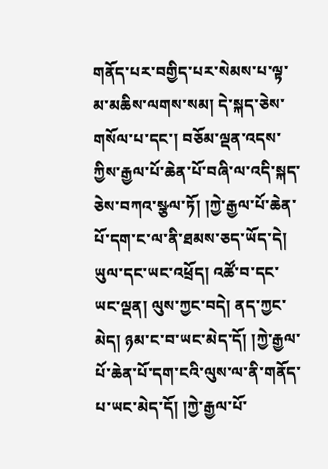གནོད་པར་བགྱིད་པར་སེམས་པ་ལྟ་མ་མཆིས་ལགས་སམ། དེ་སྐད་ཅེས་གསོལ་པ་དང་། བཅོམ་ལྡན་འདས་ཀྱིས་རྒྱལ་པོ་ཆེན་པོ་བཞི་ལ་འདི་སྐད་ཅེས་བཀའ་སྩལ་ཏོ། །ཀྱེ་རྒྱལ་པོ་ཆེན་པོ་དག་ང་ལ་ནི་ཐམས་ཅད་ཡོད་དེ། ཡུལ་དང་ཡང་འཕྲོད། འཚོ་བ་དང་ཡང་ལྡན། ལུས་ཀྱང་བདེ། ནད་ཀྱང་མེད། ཉམ་ང་བ་ཡང་མེད་དོ། །ཀྱེ་རྒྱལ་པོ་ཆེན་པོ་དག་ངའི་ལུས་ལ་ནི་གནོད་པ་ཡང་མེད་དོ། །ཀྱེ་རྒྱལ་པོ་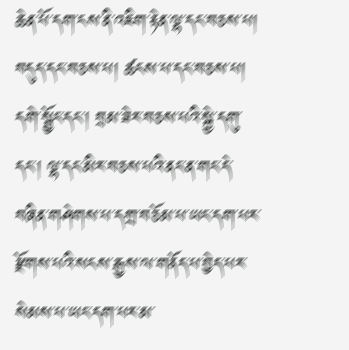ཆེན་པོ་དག་ངས་ནི་འཇིག་རྟེན་ལྷ་དང་བཅས་པ། བདུད་དང་བཅས་པ། ཚངས་པ་དང་བཅས་པ། དགེ་སྦྱོང་དང་། བྲམ་ཟེར་བཅས་པའི་སྐྱེ་དགུ་དང་། ལྷ་དང་མིར་བཅས་པའི་ནང་ན་གང་དེ་བཞིན་གཤེགས་པ་དགྲ་བཅོམ་པ་ཡང་དག་པར་རྫོགས་པའི་སངས་རྒྱས་ལ་གནོད་པ་བྱེད་པར་སེམས་པ་ཡང་དག་པར་མ་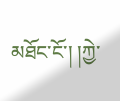མཐོང་ངོ་། །ཀྱེ་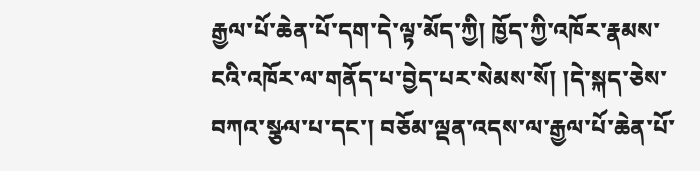རྒྱལ་པོ་ཆེན་པོ་དག་དེ་ལྟ་མོད་ཀྱི། ཁྱོད་ཀྱི་འཁོར་རྣམས་ངའི་འཁོར་ལ་གནོད་པ་བྱེད་པར་སེམས་སོ། །དེ་སྐད་ཅེས་བཀའ་སྩལ་པ་དང་། བཅོམ་ལྡན་འདས་ལ་རྒྱལ་པོ་ཆེན་པོ་